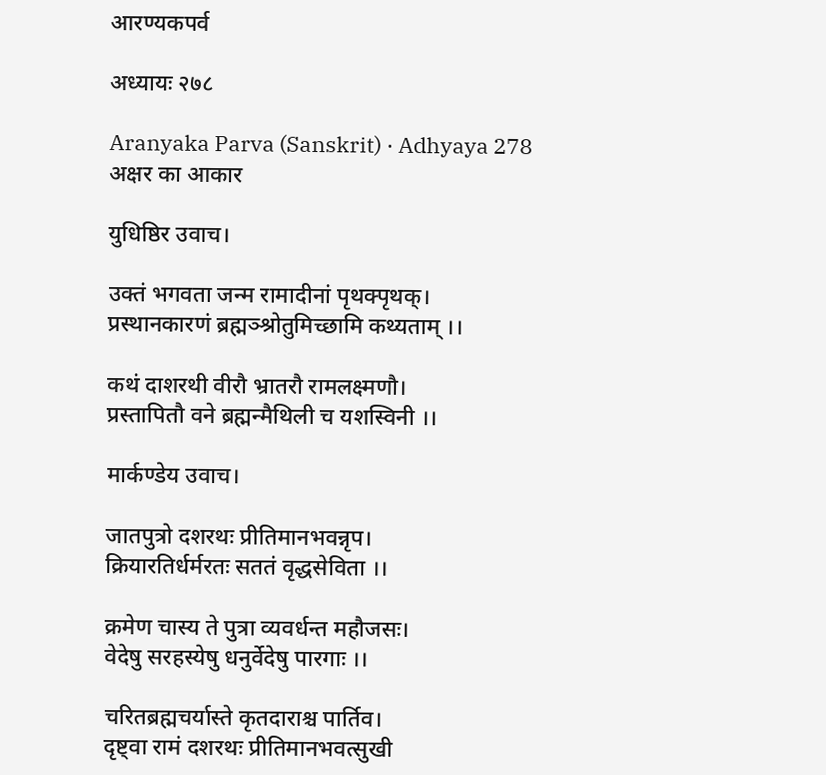आरण्यकपर्व

अध्यायः २७८

Aranyaka Parva (Sanskrit) · Adhyaya 278
अक्षर का आकार

युधिष्ठिर उवाच।

उक्तं भगवता जन्म रामादीनां पृथक्पृथक्।
प्रस्थानकारणं ब्रह्मञ्श्रोतुमिच्छामि कथ्यताम् ।।

कथं दाशरथी वीरौ भ्रातरौ रामलक्ष्मणौ।
प्रस्तापितौ वने ब्रह्मन्मैथिली च यशस्विनी ।।

मार्कण्डेय उवाच।

जातपुत्रो दशरथः प्रीतिमानभवन्नृप।
क्रियारतिर्धर्मरतः सततं वृद्धसेविता ।।

क्रमेण चास्य ते पुत्रा व्यवर्धन्त महौजसः।
वेदेषु सरहस्येषु धनुर्वेदेषु पारगाः ।।

चरितब्रह्मचर्यास्ते कृतदाराश्च पार्तिव।
दृष्ट्वा रामं दशरथः प्रीतिमानभवत्सुखी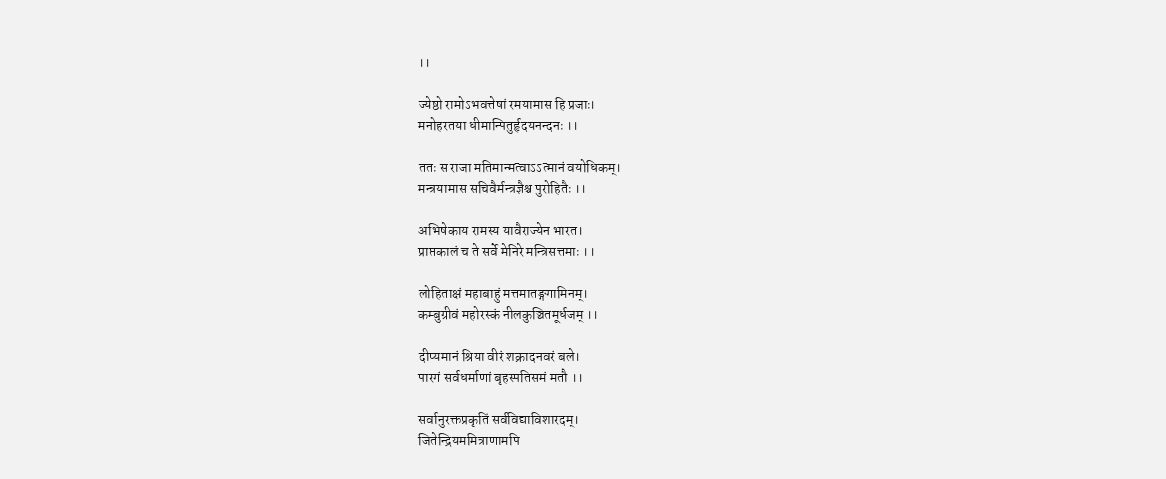।।

ज्येष्ठो रामोऽभवत्तेषां रमयामास हि प्रजाः।
मनोहरतया धीमान्पितुर्हृदयनन्दनः ।।

ततः स राजा मतिमान्मत्वाऽऽत्मानं वयोधिकम्।
मन्त्रयामास सचिवैर्मन्त्रज्ञैश्च पुरोहितैः ।।

अभिषेकाय रामस्य यावैराज्येन भारत।
प्राप्तकालं च ते सर्वे मेनिरे मन्त्रिसत्तमाः ।।

लोहिताक्षं महाबाहुं मत्तमातङ्गगामिनम्।
कम्बुग्रीवं महोरस्कं नीलकुञ्चितमूर्धजम् ।।

दीप्यमानं श्रिया वीरं शक्रादनवरं बले।
पारगं सर्वधर्माणां बृहस्पतिसमं मतौ ।।

सर्वानुरक्तप्रकृतिं सर्वविद्याविशारदम्।
जितेन्द्रियममित्राणामपि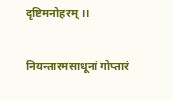दृष्टिमनोहरम् ।।

नियन्तारमसाधूनां गोप्तारं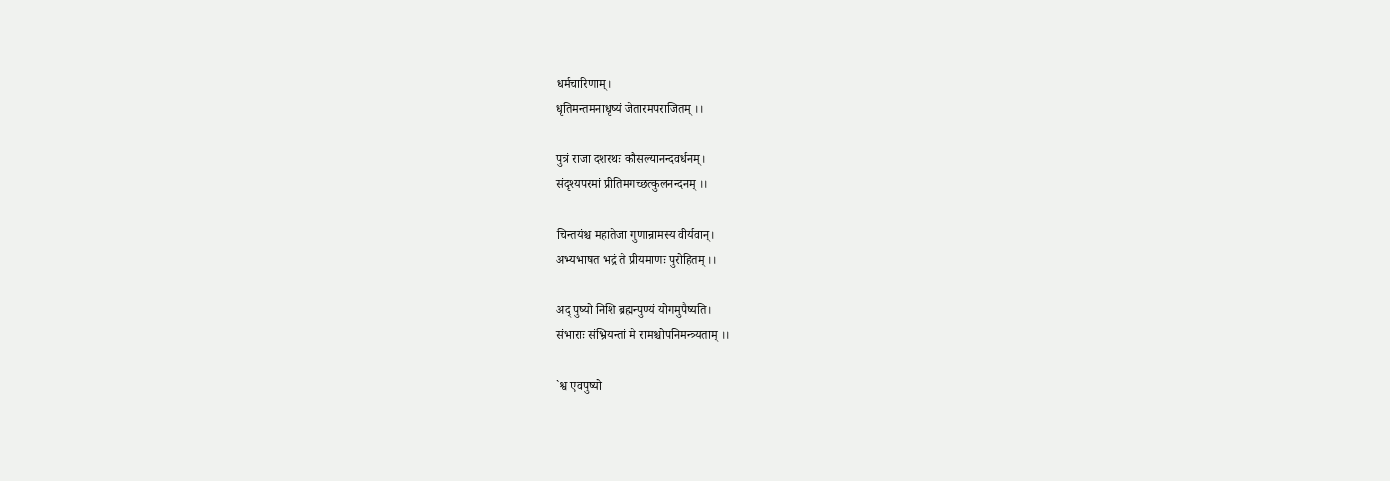धर्मचारिणाम्।
धृतिमन्तमनाधृष्यं जेतारमपराजितम् ।।

पुत्रं राजा दशरथः कौसल्यानन्दवर्धनम्।
संदृश्यपरमां प्रीतिमगच्छत्कुलनन्दनम् ।।

चिन्तयंश्च महातेजा गुणान्रामस्य वीर्यवान्।
अभ्यभाषत भद्रं ते प्रीयमाणः पुरोहितम् ।।

अद् पुष्यो निशि ब्रह्मन्पुण्यं योगमुपैष्यति।
संभाराः संभ्रियन्तां मे रामश्चोपनिमन्त्र्यताम् ।।

`श्व एवपुष्यो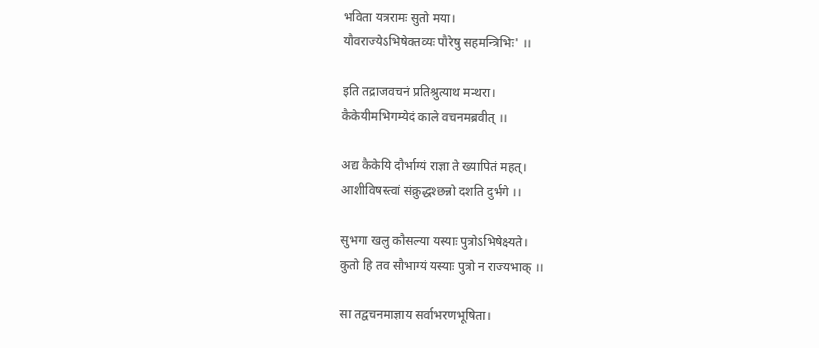भविता यत्ररामः सुतो मया।
यौवराज्येऽभिषेक्तव्यः पौरेषु सहमन्त्रिभिः' ।।

इति तद्राजवचनं प्रतिश्रुत्याथ मन्थरा।
कैकेयीमभिगम्येदं काले वचनमब्रवीत् ।।

अद्य कैकेयि दौर्भाग्यं राज्ञा ते ख्यापितं महत्।
आशीविषस्त्वां संक्रुद्धश्छन्नो दशति दुर्भगे ।।

सुभगा खलु कौसल्या यस्याः पुत्रोऽभिषेक्ष्यते।
कुतो हि तव सौभाग्यं यस्याः पुत्रो न राज्यभाक् ।।

सा तद्वचनमाज्ञाय सर्वाभरणभूषिता।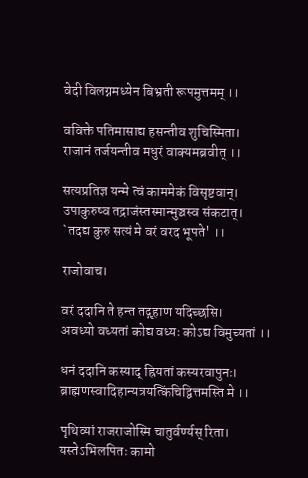वेदी विलग्नमध्येन बिभ्रती रूपमुत्तमम् ।।

वविक्ते पतिमासाद्य हसन्तीव शुचिस्मिता।
राजानं तर्जयन्तीव मधुरं वाक्यमब्रवीत् ।।

सत्यप्रतिज्ञ यन्मे त्वं काममेकं विसृष्टवान्।
उपाकुरुष्व तद्राजंस्तस्मान्मुञ्चस्व संकटात्।
`तदद्य कुरु सत्यं मे वरं वरद भूपते' ।।

राजोवाच।

वरं ददानि ते हन्त तद्गृहाण यदिच्छसि।
अवध्यो वध्यतां कोद्य वध्यः कोऽद्य विमुच्यतां ।।

धनं ददानि कस्याद् ह्रियतां कस्यरवापुनः।
ब्राह्मणस्वादिहान्यत्रयत्किंचिद्वित्तमस्ति मे ।।

पृथिव्यां राजराजोस्मि चातुर्वर्ण्यस् रिता।
यस्तेऽभिलपितः कामो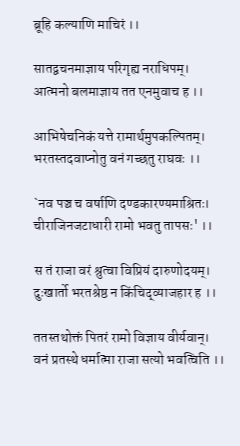ब्रूहि कल्याणि माचिरं ।।

सातद्वचनमाज्ञाय परिगृह्य नराधिपम्।
आत्मनो बलमाज्ञाय तत एनमुवाच ह ।।

आभिषेचनिकं यत्ते रामार्थमुपकल्पितम्।
भरतस्तदवाप्नोतु वनं गच्छतु राघवः ।।

`नव पञ्च च वर्षाणि दण्डकारण्यमाश्रितः।
चीराजिनजटाधारी रामो भवतु तापसः' ।।

स तं राजा वरं श्रुत्वा विप्रियं दारुणोदयम्।
दुःखार्तो भरतश्रेष्ठ न किंचिद्व्याजहार ह ।।

ततस्तथोक्तं पितरं रामो विज्ञाय वीर्यवान्।
वनं प्रतस्थे धर्मात्मा राजा सत्यो भवत्विति ।।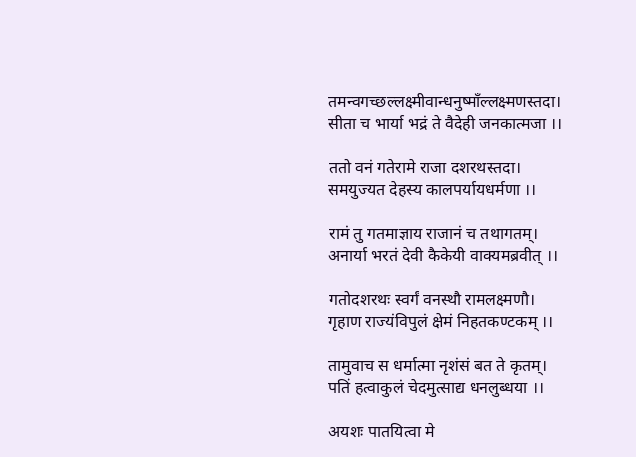तमन्वगच्छल्लक्ष्मीवान्धनुष्माँल्लक्ष्मणस्तदा।
सीता च भार्या भद्रं ते वैदेही जनकात्मजा ।।

ततो वनं गतेरामे राजा दशरथस्तदा।
समयुज्यत देहस्य कालपर्यायधर्मणा ।।

रामं तु गतमाज्ञाय राजानं च तथागतम्।
अनार्या भरतं देवी कैकेयी वाक्यमब्रवीत् ।।

गतोदशरथः स्वर्गं वनस्थौ रामलक्ष्मणौ।
गृहाण राज्यंविपुलं क्षेमं निहतकण्टकम् ।।

तामुवाच स धर्मात्मा नृशंसं बत ते कृतम्।
पतिं हत्वाकुलं चेदमुत्साद्य धनलुब्धया ।।

अयशः पातयित्वा मे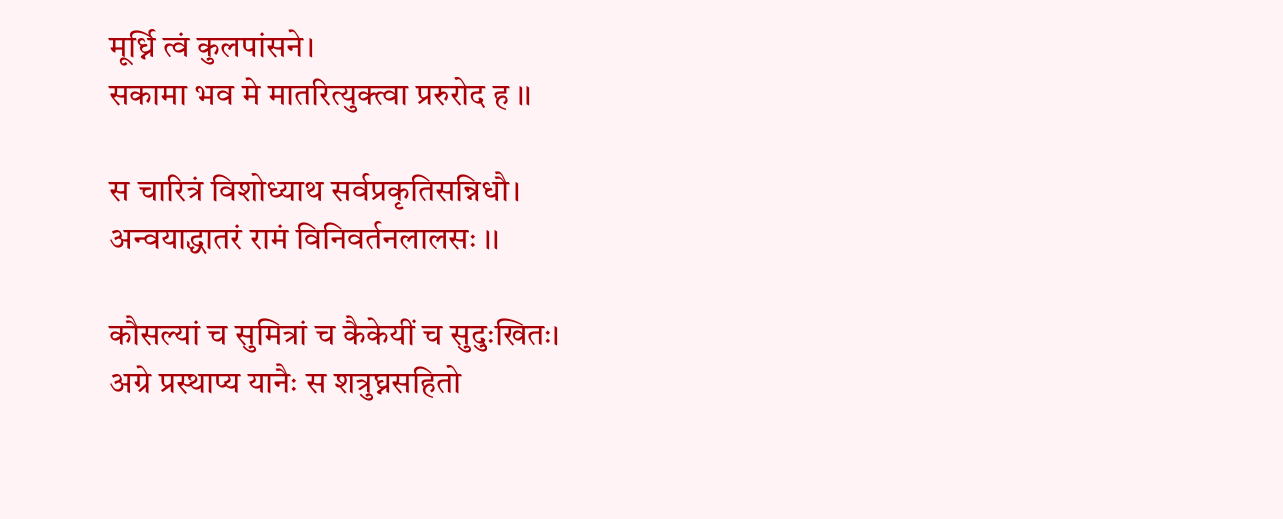मूर्ध्नि त्वं कुलपांसने।
सकामा भव मे मातरित्युक्त्वा प्ररुरोद ह ।।

स चारित्रं विशोध्याथ सर्वप्रकृतिसन्निधौ।
अन्वयाद्धातरं रामं विनिवर्तनलालसः ।।

कौसल्यां च सुमित्रां च कैकेयीं च सुदुःखितः।
अग्रे प्रस्थाप्य यानैः स शत्रुघ्नसहितो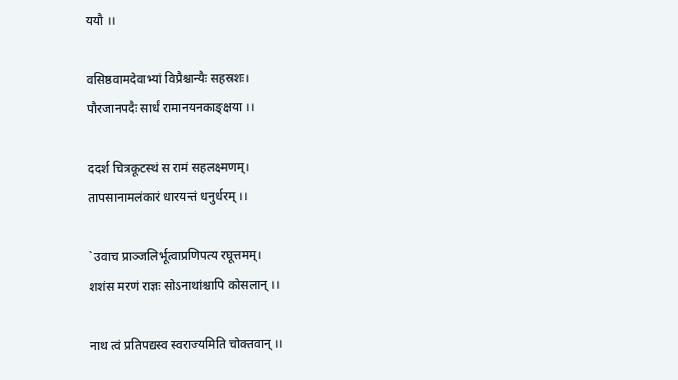ययौ ।।

वसिष्ठवामदेवाभ्यां विप्रैश्चान्यैः सहस्रशः।
पौरजानपदैः सार्धं रामानयनकाङ्क्षया ।।

ददर्श चित्रकूटस्थं स रामं सहलक्ष्मणम्।
तापसानामलंकारं धारयन्तं धनुर्धरम् ।।

`उवाच प्राञ्जलिर्भूत्वाप्रणिपत्य रघूत्तमम्।
शशंस मरणं राज्ञः सोऽनाथांश्चापि कोसलान् ।।

नाथ त्वं प्रतिपद्यस्व स्वराज्यमिति चोक्तवान् ।।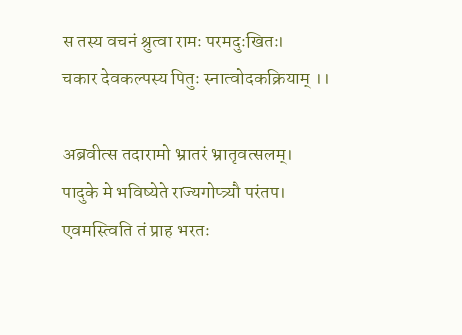स तस्य वचनं श्रुत्वा रामः परमदुःखितः।
चकार देवकल्पस्य पितुः स्नात्वोदकक्रियाम् ।।

अब्रवीत्स तदारामो भ्रातरं भ्रातृवत्सलम्।
पादुके मे भविष्येते राज्यगोप्त्र्यौ परंतप।
एवमस्त्विति तं प्राह भरतः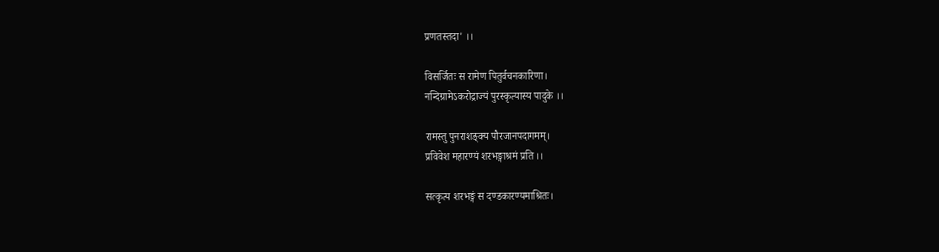प्रणतस्तदा' ।।

विसर्जितः स रामेण पितुर्वचनकारिणा।
नन्दिग्रामेऽकरोद्राज्यं पुरस्कृत्यास्य पादुके ।।

रामस्तु पुनराशङ्क्य पौरजानपदागमम्।
प्रविवेश महारण्यं शरभङ्गाश्रमं प्रति ।।

सत्कृत्य शरभङ्गं स दण्डकारण्यमाश्रितः।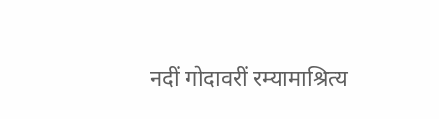नदीं गोदावरीं रम्यामाश्रित्य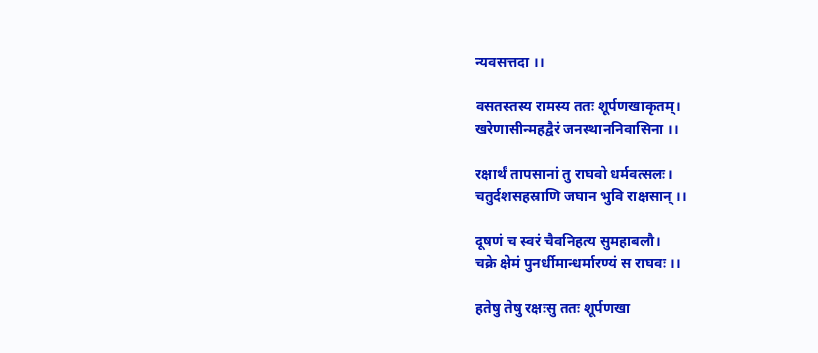न्यवसत्तदा ।।

वसतस्तस्य रामस्य ततः शूर्पणखाकृतम्।
खरेणासीन्महद्वैरं जनस्थाननिवासिना ।।

रक्षार्थं तापसानां तु राघवो धर्मवत्सलः।
चतुर्दशसहस्राणि जघान भुवि राक्षसान् ।।

दूषणं च स्वरं चैवनिहत्य सुमहाबलौ।
चक्रे क्षेमं पुनर्धीमान्धर्मारण्यं स राघवः ।।

हतेषु तेषु रक्षःसु ततः शूर्पणखा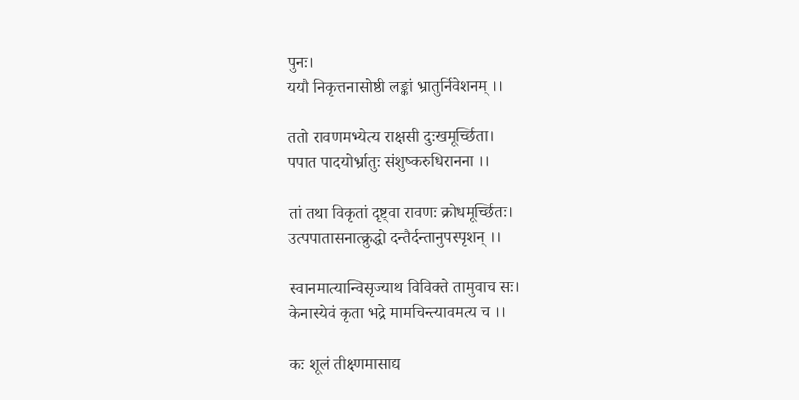पुनः।
ययौ निकृत्तनासोष्ठी लङ्कां भ्रातुर्निवेशनम् ।।

ततो रावणमभ्येत्य राक्षसी दुःखमूर्च्छिता।
पपात पादयोर्भ्रातुः संशुष्करुधिरानना ।।

तां तथा विकृतां दृष्ट्वा रावणः क्रोधमूर्च्छितः।
उत्पपातासनात्क्रुद्धो दन्तैर्दन्तानुपस्पृशन् ।।

स्वानमात्यान्विसृज्याथ विविक्ते तामुवाच सः।
केनास्येवं कृता भद्रे मामचिन्त्यावमत्य च ।।

कः शूलं तीक्ष्णमासाद्य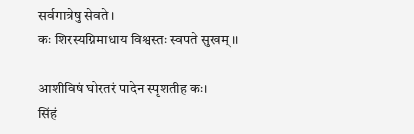सर्वगात्रेषु सेवते।
कः शिरस्यग्निमाधाय विश्वस्तः स्वपते सुखम् ।।

आशीविषं घोरतरं पादेन स्पृशतीह कः।
सिंहं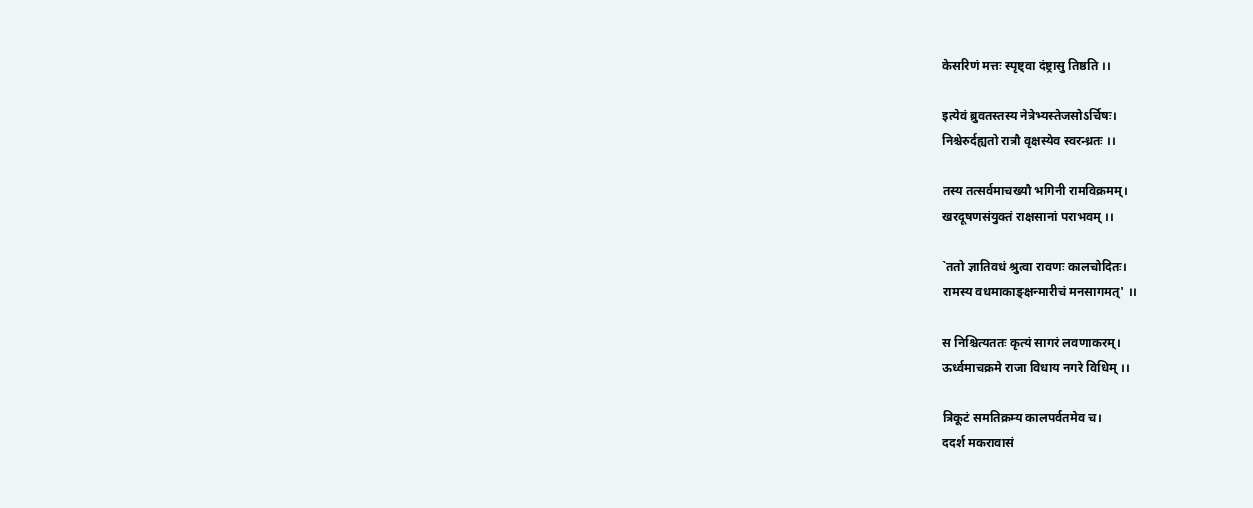केसरिणं मत्तः स्पृष्ट्वा दंष्ट्रासु तिष्ठति ।।

इत्येवं ब्रुवतस्तस्य नेत्रेभ्यस्तेजसोऽर्चिषः।
निश्चेरुर्दह्यतो रात्रौ वृक्षस्येव स्वरन्ध्रतः ।।

तस्य तत्सर्वमाचख्यौ भगिनी रामविक्रमम्।
खरदूषणसंयुक्तं राक्षसानां पराभवम् ।।

`ततो ज्ञातिवधं श्रुत्वा रावणः कालचोदितः।
रामस्य वधमाकाङ्क्षन्मारीचं मनसागमत्' ।।

स निश्चित्यततः कृत्यं सागरं लवणाकरम्।
ऊर्ध्वमाचक्रमे राजा विधाय नगरे विधिम् ।।

त्रिकूटं समतिक्रम्य कालपर्वतमेव च।
ददर्श मकरावासं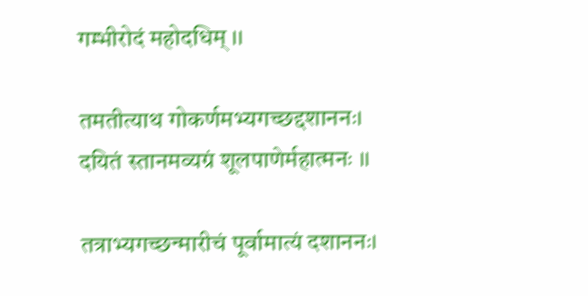गम्भीरोदं महोदधिम् ।।

तमतीत्याथ गोकर्णमभ्यगच्छद्दशाननः।
दयितं स्तानमव्यग्रं शूलपाणेर्महात्मनः ।।

तत्राभ्यगच्छन्मारीचं पूर्वामात्यं दशाननः।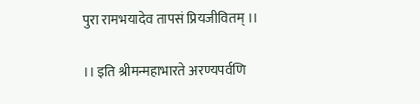पुरा रामभयादेव तापसं प्रियजीवितम् ।।

।। इति श्रीमन्महाभारते अरण्यपर्वणि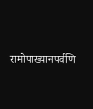रामोपाख्यानपर्वणि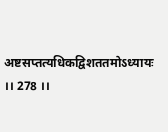अष्टसप्तत्यधिकद्विशततमोऽध्यायः ।। 278 ।।